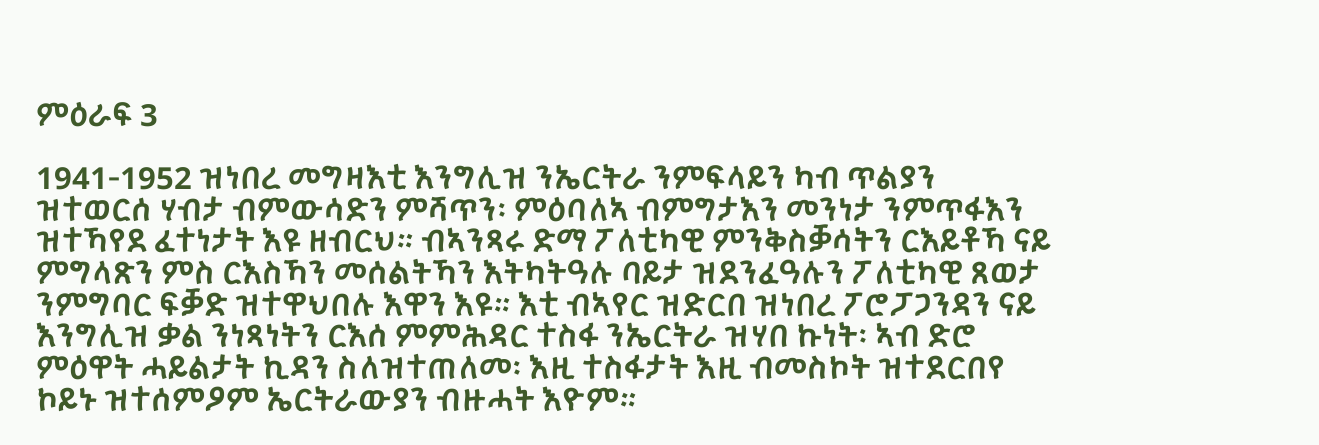ምዕራፍ 3

1941-1952 ዝነበረ መግዛእቲ እንግሊዝ ንኤርትራ ንምፍላይን ካብ ጥልያን ዝተወርሰ ሃብታ ብምውሳድን ምሻጥን፡ ምዕባለኣ ብምግታእን መንነታ ንምጥፋእን ዝተኻየደ ፈተነታት እዩ ዘብርህ። ብኣንጻሩ ድማ ፖለቲካዊ ምንቅስቓሳትን ርእይቶኻ ናይ ምግላጽን ምስ ርእስኻን መሰልትኻን እትካትዓሉ ባይታ ዝደንፈዓሉን ፖለቲካዊ ጸወታ ንምግባር ፍቓድ ዝተዋህበሉ እዋን እዩ። እቲ ብኣየር ዝድርበ ዝነበረ ፖሮፓጋንዳን ናይ እንግሊዝ ቃል ንነጻነትን ርእሰ ምምሕዳር ተስፋ ንኤርትራ ዝሃበ ኩነት፡ ኣብ ድሮ ምዕዋት ሓይልታት ኪዳን ስለዝተጠለመ፡ እዚ ተስፋታት እዚ ብመስኮት ዝተደርበየ ኮይኑ ዝተሰምዖም ኤርትራውያን ብዙሓት እዮም።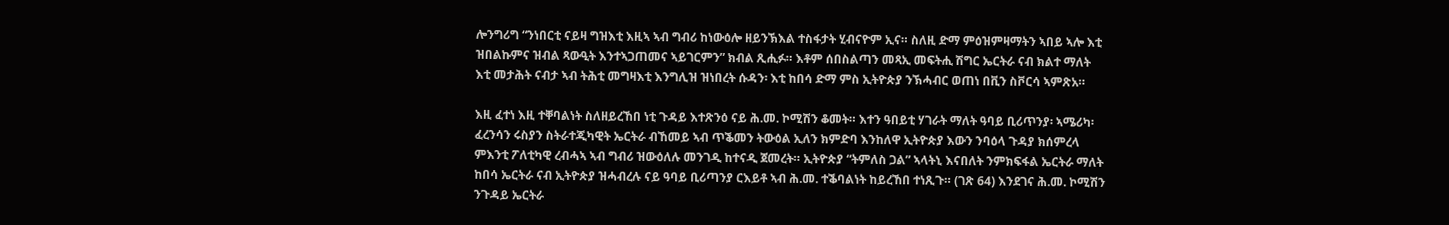ሎንግሪግ “ንነበርቲ ናይዛ ግዝእቲ እዚኣ ኣብ ግብሪ ከነውዕሎ ዘይንኽእል ተስፋታት ሂብናዮም ኢና። ስለዚ ድማ ምዕዝምዛማትን ኣበይ ኣሎ እቲ ዝበልኩምና ዝብል ጻውዒት እንተኣጋጠመና ኣይገርምን” ክብል ጺሒፉ። እቶም ሰበስልጣን መጻኢ መፍትሒ ሽግር ኤርትራ ናብ ክልተ ማለት እቲ መታሕት ናብታ ኣብ ትሕቲ መግዛእቲ እንግሊዝ ዝነበረት ሱዳን፡ እቲ ከበሳ ድማ ምስ ኢትዮጵያ ንኽሓብር ወጠነ በቪን ስቮርሳ ኣምጽአ።

እዚ ፈተነ እዚ ተቐባልነት ስለዘይረኸበ ነቲ ጉዳይ እተጽንዕ ናይ ሕ.መ. ኮሚሽን ቆመት። እተን ዓበይቲ ሃገራት ማለት ዓባይ ቢሪጥንያ፡ ኣሜሪካ፡ ፈረንሳን ሩስያን ስትራተጂካዊት ኤርትራ ብኸመይ ኣብ ጥቕመን ትውዕል ኢለን ክምድባ እንከለዋ ኢትዮጵያ እውን ንባዕላ ጉዳያ ክሰምረላ ምእንቲ ፖለቲካዊ ረብሓኣ ኣብ ግብሪ ዝውዕለሉ መንገዲ ከተናዲ ጀመረት። ኢትዮጵያ “ትምለስ ጋል” ኣላትኒ እናበለት ንምክፍፋል ኤርትራ ማለት ከበሳ ኤርትራ ናብ ኢትዮጵያ ዝሓብረሉ ናይ ዓባይ ቢሪጣንያ ርእይቶ ኣብ ሕ.መ. ተቕባልነት ከይረኸበ ተነጺጉ። (ገጽ 64) እንደገና ሕ.መ. ኮሚሽን ንጉዳይ ኤርትራ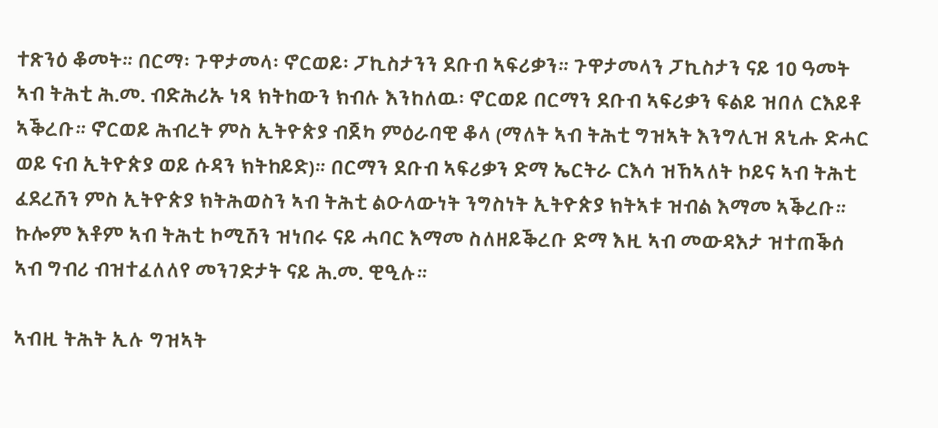ተጽንዕ ቆመት። በርማ፡ ጉዋታመላ፡ ኖርወይ፡ ፓኪስታንን ደቡብ ኣፍሪቃን። ጉዋታመላን ፓኪስታን ናይ 10 ዓመት ኣብ ትሕቲ ሕ.መ. ብድሕሪኡ ነጻ ክትከውን ክብሉ እንከለዉ፡ ኖርወይ በርማን ደቡብ ኣፍሪቃን ፍልይ ዝበለ ርእይቶ ኣቕረቡ። ኖርወይ ሕብረት ምስ ኢትዮጵያ ብጀካ ምዕራባዊ ቆላ (ማለት ኣብ ትሕቲ ግዝኣት እንግሊዝ ጸኒሑ ድሓር ወይ ናብ ኢትዮጵያ ወይ ሱዳን ክትከይድ)። በርማን ደቡብ ኣፍሪቃን ድማ ኤርትራ ርእሳ ዝኸኣለት ኮይና ኣብ ትሕቲ ፈደረሽን ምስ ኢትዮጵያ ክትሕወስን ኣብ ትሕቲ ልዑላውነት ንግስነት ኢትዮጵያ ክትኣቱ ዝብል እማመ ኣቕረቡ። ኩሎም እቶም ኣብ ትሕቲ ኮሚሽን ዝነበሩ ናይ ሓባር እማመ ስለዘይቕረቡ ድማ እዚ ኣብ መውዳእታ ዝተጠቕሰ ኣብ ግብሪ ብዝተፈለለየ መንገድታት ናይ ሕ.መ. ዊዒሉ።

ኣብዚ ትሕት ኢሉ ግዝኣት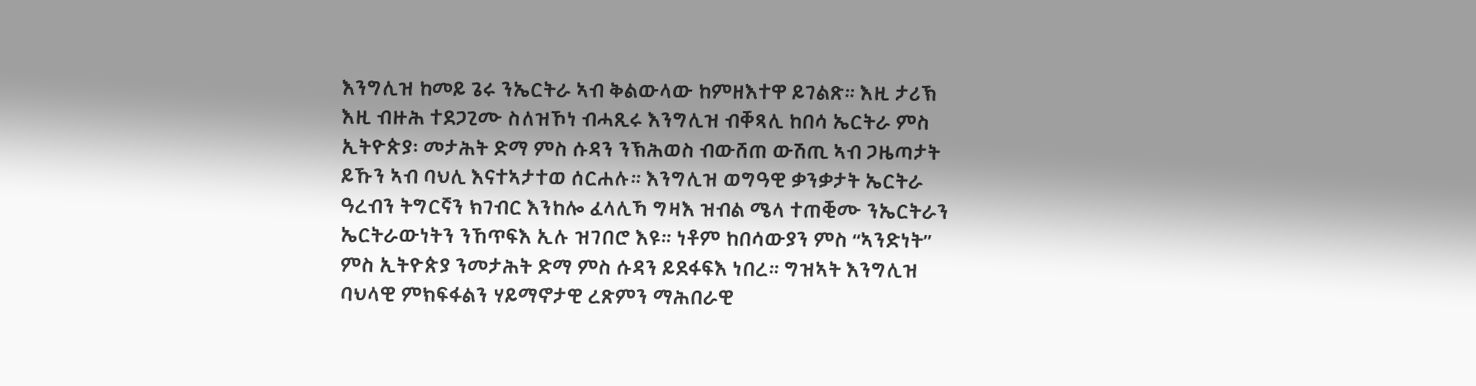እንግሊዝ ከመይ ጌሩ ንኤርትራ ኣብ ቅልውላው ከምዘእተዋ ይገልጽ። እዚ ታሪኽ እዚ ብዙሕ ተደጋጊሙ ስለዝኾነ ብሓጺሩ እንግሊዝ ብቐጻሊ ከበሳ ኤርትራ ምስ ኢትዮጵያ፡ መታሕት ድማ ምስ ሱዳን ንኽሕወስ ብውሸጠ ውሽጢ ኣብ ጋዜጣታት ይኹን ኣብ ባህሊ እናተኣታተወ ሰርሐሉ። እንግሊዝ ወግዓዊ ቃንቃታት ኤርትራ ዓረብን ትግርኛን ክገብር እንከሎ ፈላሊኻ ግዛእ ዝብል ሜላ ተጠቒሙ ንኤርትራን ኤርትራውነትን ንኸጥፍእ ኢሉ ዝገበሮ እዩ። ነቶም ከበሳውያን ምስ “ኣንድነት” ምስ ኢትዮጵያ ንመታሕት ድማ ምስ ሱዳን ይደፋፍእ ነበረ። ግዝኣት እንግሊዝ ባህላዊ ምክፍፋልን ሃይማኖታዊ ረጽምን ማሕበራዊ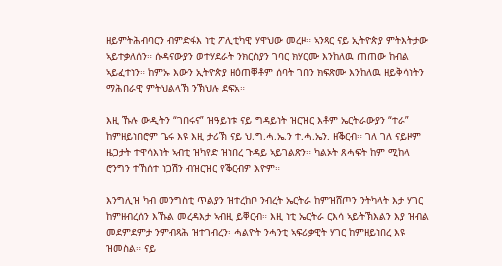ዘይምትሕብባርን ብምድፋእ ነቲ ፖሊቲካዊ ሃዋህው መረዞ። ኣንጻር ናይ ኢትዮጵያ ምትእትታው ኣይተቃለሰን። ሱዳናውያን ወተሃደራት ንክርስያን ገባር ክሃርሙ እንከለዉ ጠጠው ከብል ኣይፈተነን። ከምኡ እውን ኢትዮጵያ ዘዕጠቐቶም ሰባት ገበን ክፍጽሙ እንከለዉ ዘይቅሳነትን ማሕበራዊ ምትህልላኽ ንኽህሉ ደፍአ።

እዚ ኹሉ ውዲትን “ገበሩና” ዝዓይነቱ ናይ ግዳይነት ዝርዝር እቶም ኤርትራውያን “ተራ” ከምዘይነበሮም ጌሩ እዩ እዚ ታሪኽ ናይ ህ.ግ.ሓ.ኤ.ን ተ.ሓ.ኤን. ዘቕርብ። ገለ ገለ ናይዞም ዜጋታት ተዋሳእነት ኣብቲ ዝካየድ ዝነበረ ጉዳይ ኣይገልጽን። ካልኦት ጸሓፍት ከም ሚከላ ሮንግን ተኸሰተ ነጋሽን ብዝርዝር የቕርብዎ እዮም።

እንግሊዝ ካብ መንግስቲ ጥልያን ዝተረከቦ ንብረት ኤርትራ ከምዝሸጦን ንትካላት እታ ሃገር ከምዘብረሰን እኹል መረዳእታ ኣብዚ ይቐርብ። እዚ ነቲ ኤርትራ ርእሳ ኣይትኽእልን እያ ዝብል መደምደምታ ንምብጻሕ ዝተገብረን፡ ሓልዮት ንሓንቲ ኣፍሪቃዊት ሃገር ከምዘይነበረ እዩ ዝመስል። ናይ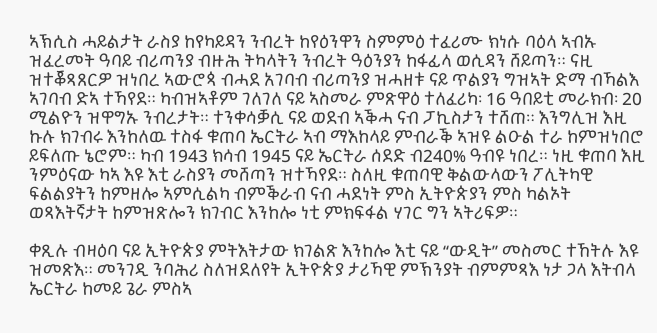ኣኽሲስ ሓይልታት ራስያ ከየካይዳን ንብረት ከየዕንዋን ስምምዕ ተፈሪሙ ክነሱ ባዕላ ኣብኡ ዝፈረመት ዓባይ ብሪጣንያ ብዙሕ ትካላትን ንብረት ዓዕንያን ከፋፊላ ወሲዳን ሸይጣን። ናዚ ዝተቖጻጸርዎ ዝነበረ ኣውሮጳ ብሓደ አገባብ ብሪጣንያ ዝሓዘቱ ናይ ጥልያን ግዝኣት ድማ ብኻልእ ኣገባብ ድኣ ተኻየደ። ካብዝኣቶም ገለገለ ናይ ኣስመራ ምጽዋዕ ተለፈሪካ፡ 16 ዓበይቲ መራክብ፡ 20 ሚልዮን ዝዋግኡ ንብረታት። ተንቀሳቓሲ ናይ ወደብ ኣቕሓ ናብ ፓኪስታን ተሸጠ። እንግሊዝ እዚ ኩሉ ክገብሩ እንከለዉ ተስፋ ቁጠባ ኤርትራ ኣብ ማእከላይ ምብራቕ ኣዝዩ ልዑል ተራ ከምዝነበሮ ይፍለጡ ኔሮም። ካብ 1943 ክሳብ 1945 ናይ ኤርትራ ሰደድ ብ240% ዓብዩ ነበረ። ነዚ ቁጠባ እዚ ንምዕናው ካኣ እዩ እቲ ራስያን መሸጣን ዝተኻየደ። ስለዚ ቁጠባዊ ቅልውላውን ፖሊትካዊ ፍልልያትን ከምዘሎ ኣምሲልካ ብምቕራብ ናብ ሓደነት ምስ ኢትዮጵያን ምስ ካልኦት ወጻእትኛታት ከምዝጽሎን ክገብር እንከሎ ነቲ ምክፍፋል ሃገር ግን ኣትሪፍዎ።

ቀጺሉ ብዛዕባ ናይ ኢትዮጵያ ምትእትታው ክገልጽ እንከሎ እቲ ናይ “ውዲት” መስመር ተኸትሉ እዩ ዝመጽእ። መንገዲ ንባሕሪ ስለዝደለየት ኢትዮጵያ ታሪኻዊ ምኽንያት ብምምጻእ ነታ ጋላ እትብላ ኤርትራ ከመይ ጌራ ምስኣ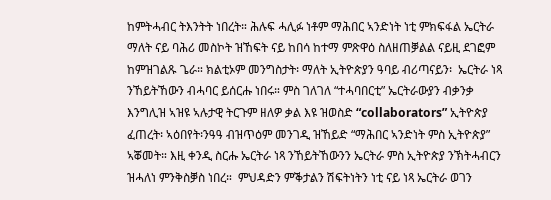ከምትሓብር ትእንትት ነበረት። ሕሉፍ ሓሊፉ ነቶም ማሕበር ኣንድነት ነቲ ምክፍፋል ኤርትራ ማለት ናይ ባሕሪ መስኮት ዝኸፍት ናይ ከበሳ ከተማ ምጽዋዕ ስለዘጠቓልል ናይዚ ደገፎም ከምዝገልጹ ጌራ። ክልቲኦም መንግስታት፡ ማለት ኢትዮጵያን ዓባይ ብሪጣናይን፡  ኤርትራ ነጻ ንኸይትኸውን ብሓባር ይሰርሑ ነበሩ። ምስ ገለገለ “ተሓባበርቲ” ኤርትራውያን ብቃንቃ እንግሊዝ ኣዝዩ ኣሉታዊ ትርጉም ዘለዎ ቃል እዩ ዝወስድ “collaborators” ኢትዮጵያ ፈጠረት፡ ኣዕበየት፡ንዓዓ ብዝጥዕም መንገዲ ዝኸይድ “ማሕበር ኣንድነት ምስ ኢትዮጵያ” ኣቖመት። እዚ ቀንዲ ስርሑ ኤርትራ ነጻ ንኸይትኸውንን ኤርትራ ምስ ኢትዮጵያ ንኽትሓብርን ዝሓለነ ምንቅስቓስ ነበረ።  ምህዳድን ምቕታልን ሽፍትነትን ነቲ ናይ ነጻ ኤርትራ ወገን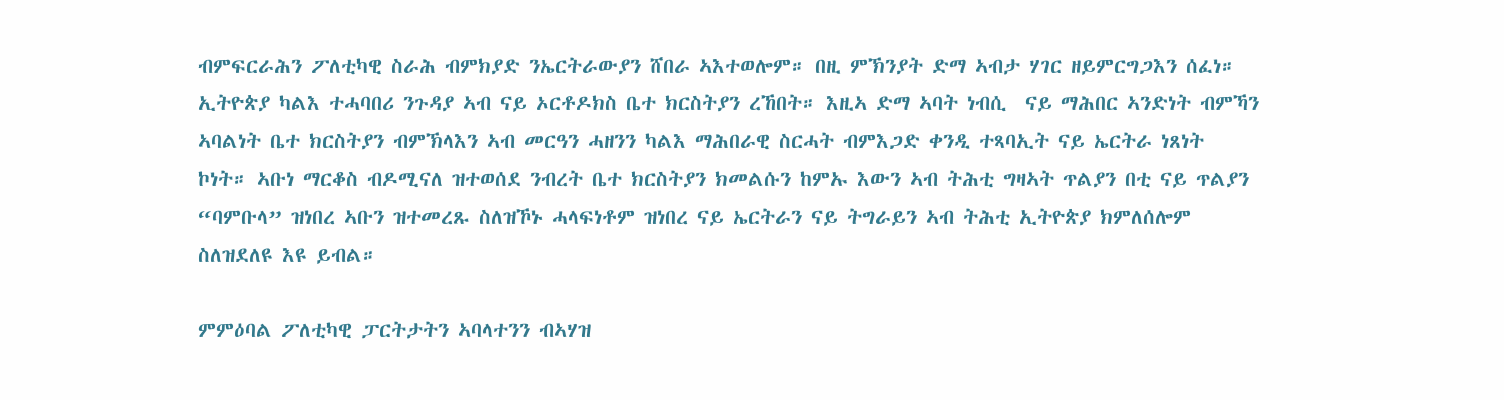ብምፍርራሕን ፖለቲካዊ ስራሕ ብምክያድ ንኤርትራውያን ሸበራ ኣእተወሎም። በዚ ምኽንያት ድማ ኣብታ ሃገር ዘይምርግጋእን ሰፈነ። ኢትዮጵያ ካልእ ተሓባበሪ ንጉዳያ ኣብ ናይ ኦርቶዶክስ ቤተ ክርስትያን ረኸበት። እዚኣ ድማ ኣባት ነብሲ  ናይ ማሕበር ኣንድነት ብምኻን ኣባልነት ቤተ ክርስትያን ብምኽላእን ኣብ መርዓን ሓዘንን ካልእ ማሕበራዊ ስርሓት ብምእጋድ ቀንዲ ተጻባኢት ናይ ኤርትራ ነጸነት ኮነት። ኣቡነ ማርቆስ ብዶሚናለ ዝተወሰደ ንብረት ቤተ ክርስትያን ክመልሱን ከምኡ እውን ኣብ ትሕቲ ግዛኣት ጥልያን በቲ ናይ ጥልያን “ባምቡላ” ዝነበረ ኣቡን ዝተመረጹ ስለዝኾኑ ሓላፍነቶም ዝነበረ ናይ ኤርትራን ናይ ትግራይን ኣብ ትሕቲ ኢትዮጵያ ክምለሰሎም ስለዝደለዩ እዩ ይብል።

ምምዕባል ፖለቲካዊ ፓርትታትን ኣባላተንን ብኣሃዝ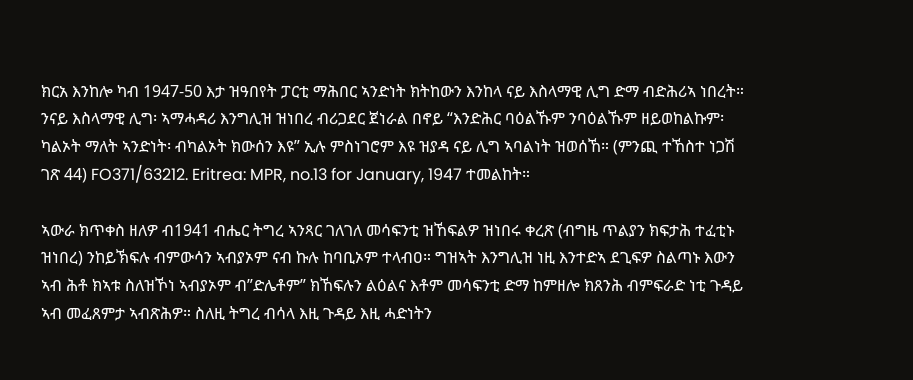ክርአ እንከሎ ካብ 1947-50 እታ ዝዓበየት ፓርቲ ማሕበር ኣንድነት ክትከውን እንከላ ናይ እስላማዊ ሊግ ድማ ብድሕሪኣ ነበረት። ንናይ እስላማዊ ሊግ፡ ኣማሓዳሪ እንግሊዝ ዝነበረ ብሪጋደር ጀነራል በኖይ “እንድሕር ባዕልኹም ንባዕልኹም ዘይወከልኩም፡ ካልኦት ማለት ኣንድነት፡ ብካልኦት ክውሰን እዩ” ኢሉ ምስነገሮም እዩ ዝያዳ ናይ ሊግ ኣባልነት ዝወሰኸ። (ምንጪ ተኸስተ ነጋሽ ገጽ 44) FO371/63212. Eritrea: MPR, no.13 for January, 1947 ተመልከት።

ኣውራ ክጥቀስ ዘለዎ ብ1941 ብሔር ትግረ ኣንጻር ገለገለ መሳፍንቲ ዝኸፍልዎ ዝነበሩ ቀረጽ (ብግዜ ጥልያን ክፍታሕ ተፈቲኑ ዝነበረ) ንከይኽፍሉ ብምውሳን ኣብያኦም ናብ ኩሉ ከባቢኦም ተላብዐ። ግዝኣት እንግሊዝ ነዚ እንተድኣ ደጊፍዎ ስልጣኑ እውን ኣብ ሕቶ ክኣቱ ስለዝኾነ ኣብያኦም ብ”ድሌቶም” ክኸፍሉን ልዕልና እቶም መሳፍንቲ ድማ ከምዘሎ ክጸንሕ ብምፍራድ ነቲ ጉዳይ ኣብ መፈጸምታ ኣብጽሕዎ። ስለዚ ትግረ ብሳላ እዚ ጉዳይ እዚ ሓድነትን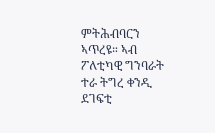ምትሕብባርን ኣጥረዩ። ኣብ ፖለቲካዊ ግንባራት ተራ ትግረ ቀንዲ ደገፍቲ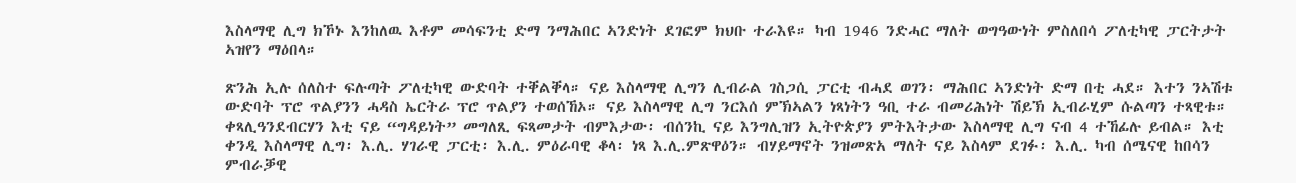እስላማዊ ሊግ ክኾኑ እንከለዉ እቶም መሳፍንቲ ድማ ንማሕበር ኣንድነት ደገፎም ክህቡ ተራእዩ። ካብ 1946 ንድሓር ማለት ወግዓውነት ምስለበሳ ፖለቲካዊ ፓርትታት ኣዝየን ማዕበላ።

ጽንሕ ኢሉ ሰለስተ ፍሉጣት ፖለቲካዊ ውድባት ተቐልቐላ። ናይ እስላማዊ ሊግን ሊብራል ገስጋሲ ፓርቲ ብሓደ ወገን፡ ማሕበር ኣንድነት ድማ በቲ ሓደ። እተን ንኣሽቱ ውድባት ፕሮ ጥልያንን ሓዳስ ኤርትራ ፕሮ ጥልያን ተወሰኸኦ። ናይ እስላማዊ ሊግ ንርእሰ ምኽኣልን ነጻነትን ዓቢ ተራ ብመሪሕነት ሽይኽ ኢብራሂም ሱልጣን ተጻዊቱ። ቀጻሊዓንደብርሃን እቲ ናይ “ግዳይነት” መግለጺ ፍጻመታት ብምእታው፡ ብሰንኪ ናይ እንግሊዝን ኢትዮጵያን ምትእትታው እስላማዊ ሊግ ናብ 4 ተኸፊሉ ይብል። እቲ ቀንዲ እስላማዊ ሊግ፡ እ.ሊ. ሃገራዊ ፓርቲ፡ እ.ሊ. ምዕራባዊ ቆላ፡ ነጻ እ.ሊ.ምጽዋዕን። ብሃይማኖት ንዝመጽአ ማለት ናይ እስላም ደገፉ፡ እ.ሊ. ካብ ሰሜናዊ ከበሳን ምብራቓዊ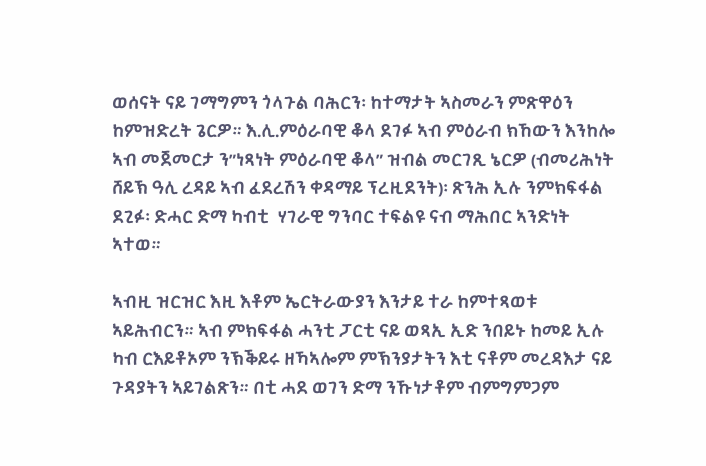ወሰናት ናይ ገማግምን ጎላጉል ባሕርን፡ ከተማታት ኣስመራን ምጽዋዕን ከምዝድረት ጌርዎ። እ.ሊ.ምዕራባዊ ቆላ ደገፉ ኣብ ምዕራብ ክኸውን እንከሎ ኣብ መጀመርታ ን”ነጻነት ምዕራባዊ ቆላ” ዝብል መርገጺ ኔርዎ (ብመሪሕነት ሸይኽ ዓሊ ረዳይ ኣብ ፈደረሽን ቀዳማይ ፕረዚደንት)፡ ጽንሕ ኢሉ ንምክፍፋል ደጊፉ፡ ድሓር ድማ ካብቲ  ሃገራዊ ግንባር ተፍልዩ ናብ ማሕበር ኣንድነት ኣተወ።

ኣብዚ ዝርዝር እዚ እቶም ኤርትራውያን እንታይ ተራ ከምተጻወቱ ኣይሕብርን። ኣብ ምክፍፋል ሓንቲ ፓርቲ ናይ ወጻኢ ኢድ ንበይኑ ከመይ ኢሉ ካብ ርእይቶኦም ንኽቕይሩ ዘኻኣሎም ምኽንያታትን እቲ ናቶም መረዳእታ ናይ ጉዳያትን ኣይገልጽን። በቲ ሓደ ወገን ድማ ንኹነታቶም ብምግምጋም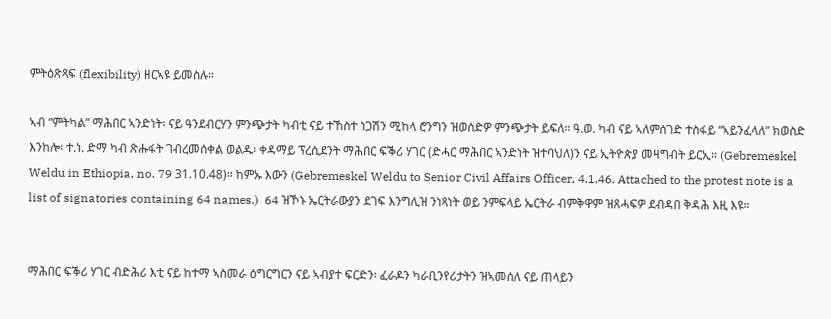ምትዕጽጻፍ (flexibility) ዘርኣዩ ይመስሉ።

ኣብ “ምትካል” ማሕበር ኣንድነት፡ ናይ ዓንደብርሃን ምንጭታት ካብቲ ናይ ተኸስተ ነጋሽን ሚከላ ሮንግን ዝወሰድዎ ምንጭታት ይፍለ። ዓ.ወ. ካብ ናይ ኣለምሰገድ ተስፋይ “ኣይንፈላለ” ክወስድ እንከሎ፡ ተ.ነ. ድማ ካብ ጽሑፋት ገብረመሰቀል ወልዱ፡ ቀዳማይ ፕረሲደንት ማሕበር ፍቕሪ ሃገር (ድሓር ማሕበር ኣንድነት ዝተባህለ)ን ናይ ኢትዮጵያ መዛግብት ይርኢ። (Gebremeskel Weldu in Ethiopia, no. 79 31.10.48)። ከምኡ እውን (Gebremeskel Weldu to Senior Civil Affairs Officer, 4.1.46. Attached to the protest note is a list of signatories containing 64 names.)  64 ዝኾኑ ኤርትራውያን ደገፍ እንግሊዝ ንነጻነት ወይ ንምፍላይ ኤርትራ ብምቅዋም ዝጸሓፍዎ ደብዳበ ቅዳሕ እዚ እዩ።


ማሕበር ፍቕሪ ሃገር ብድሕሪ እቲ ናይ ከተማ ኣስመራ ዕግርግርን ናይ ኣብያተ ፍርድን፡ ፈራዶን ካራቢንየሪታትን ዝኣመሰለ ናይ ጠላይን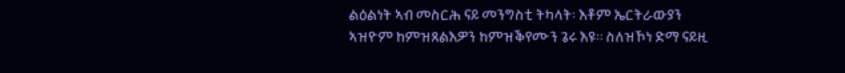ልዕልነት ኣብ መስርሕ ናይ መንግስቲ ትካላት፡ እቶም ኤርትራውያን ኣዝዮም ከምዝጸልእዎን ከምዝቕየሙን ጌሩ እዩ። ስለዝኾነ ድማ ናይዚ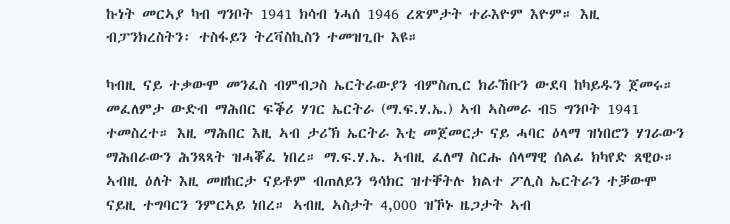ኩነት መርኣያ ካብ ግንቦት 1941 ክሳብ ነሓሰ 1946 ረጽምታት ተራእዮም እዮም። እዚ ብፓንክረስትን፡ ተስፋይን ትረቫስኪስን ተመዝጊቡ እዩ።

ካብዚ ናይ ተቃውሞ መንፈስ ብምብጋስ ኤርትራውያን ብምስጢር ክራኸቡን ውደባ ከካይዱን ጀመሩ። መፈለምታ ውድብ ማሕበር ፍቕሪ ሃገር ኤርትራ (ማ.ፍ.ሃ.ኤ.) ኣብ ኣስመራ ብ5 ግንቦት 1941 ተመስረተ። እዚ ማሕበር እዚ ኣብ ታሪኽ ኤርትራ እቲ መጀመርታ ናይ ሓባር ዕላማ ዝነበሮን ሃገራውን ማሕበራውን ሕንጻጻት ዝሓቖፈ ነበረ። ማ.ፍ.ሃ.ኤ. ኣብዚ ፈለማ ስርሑ ሰላማዊ ሰልፊ ክካየድ ጸዊዑ። ኣብዚ ዕለት እዚ መዘከርታ ናይቶም ብጠለይን ዓሳክር ዝተቐትሉ ክልተ ፖሊስ ኤርትራን ተቓውሞ ናይዚ ተግባርን ንምርኣይ ነበረ። ኣብዚ ኣስታት 4,000 ዝኾኑ ዜጋታት ኣብ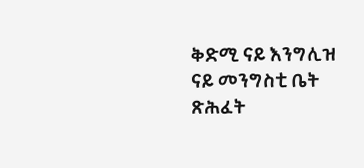ቅድሚ ናይ እንግሊዝ ናይ መንግስቲ ቤት ጽሕፈት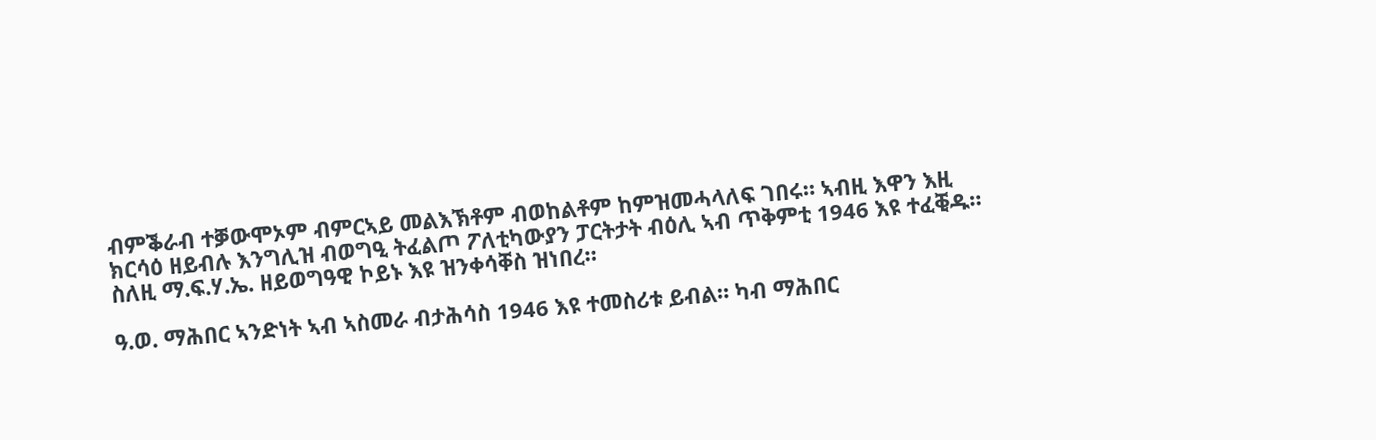ብምቕራብ ተቓውሞኦም ብምርኣይ መልእኽቶም ብወከልቶም ከምዝመሓላለፍ ገበሩ። ኣብዚ እዋን እዚ ክርሳዕ ዘይብሉ እንግሊዝ ብወግዒ ትፈልጦ ፖለቲካውያን ፓርትታት ብዕሊ ኣብ ጥቅምቲ 1946 እዩ ተፈቒዱ። ስለዚ ማ.ፍ.ሃ.ኤ. ዘይወግዓዊ ኮይኑ እዩ ዝንቀሳቐስ ዝነበረ።

ዓ.ወ. ማሕበር ኣንድነት ኣብ ኣስመራ ብታሕሳስ 1946 እዩ ተመስሪቱ ይብል። ካብ ማሕበር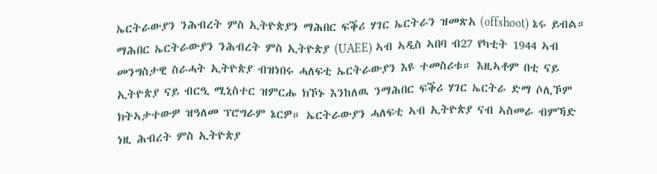ኤርትራውያን ንሕብረት ምስ ኢትዮጵያን ማሕበር ፍቕሪ ሃገር ኤርትራን ዝመጽአ (offshoot) ኔሩ ይብል። ማሕበር ኤርትራውያን ንሕብረት ምስ ኢትዮጵያ (UAEE) ኣብ ኣዲስ ኣበባ ብ27 የካቲት 1944 ኣብ መንግስታዊ ስራሓት ኢትዮጵያ ብዝነበሩ ሓለፍቲ ኤርትራውያን እዩ ተመስሪቱ። እዚኣቶም በቲ ናይ ኢትዮጵያ ናይ ብርዒ ሚኒስተር ዝምርሑ ክኾኑ እንከለዉ ንማሕበር ፍቕሪ ሃገር ኤርትራ ድማ ሶሊኾም ክትኣታተውዎ ዝዓለመ ፕሮግራም ኔርዎ። ኤርትራውያን ሓለፍቲ ኣብ ኢትዮጵያ ናብ ኣስመራ ብምኻድ ነዚ ሕብረት ምስ ኢትዮጵያ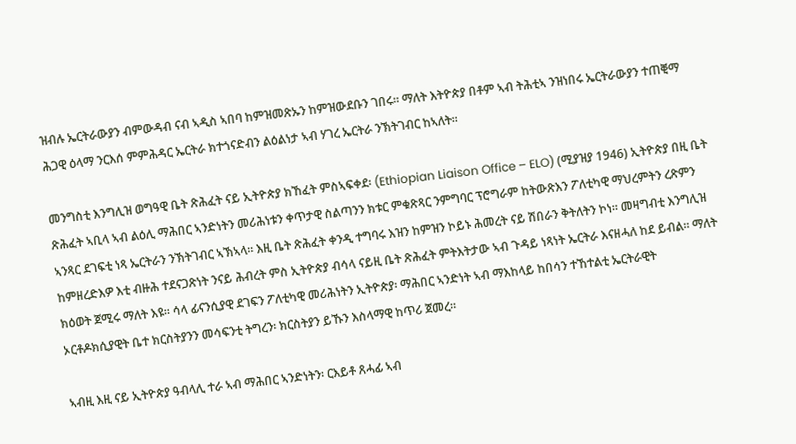ዝብሉ ኤርትራውያን ብምውዳብ ናብ ኣዲስ ኣበባ ከምዝመጽኡን ከምዝውደቡን ገበሩ። ማለት እትዮጵያ በቶም ኣብ ትሕቲኣ ንዝነበሩ ኤርትራውያን ተጠቒማ ሕጋዊ ዕላማ ንርእሰ ምምሕዳር ኤርትራ ክተጎናድብን ልዕልነታ ኣብ ሃገረ ኤርትራ ንኽትገብር ከኣለት።

መንግስቲ እንግሊዝ ወግዓዊ ቤት ጽሕፈት ናይ ኢትዮጵያ ክኸፈት ምስኣፍቀደ፡ (Ethiopian Liaison Office – ELO) (ሚያዝያ 1946) ኢትዮጵያ በዚ ቤት ጽሕፈት ኣቢላ ኣብ ልዕሊ ማሕበር ኣንድነትን መሪሕነቱን ቀጥታዊ ስልጣንን ክቱር ምቁጽጻር ንምግባር ፕሮግራም ከትውጽእን ፖለቲካዊ ማህረምትን ረጽምን ኣንጻር ደገፍቲ ነጻ ኤርትራን ንኽትገብር ኣኽኣላ። እዚ ቤት ጽሕፈት ቀንዲ ተግባሩ እዝን ከምዝን ኮይኑ ሕመረት ናይ ሽበራን ቅትለትን ኮነ። መዛግብቲ እንግሊዝ ከምዘረድእዎ እቲ ብዙሕ ተደናጋጽነት ንናይ ሕብረት ምስ ኢትዮጵያ ብሳላ ናይዚ ቤት ጽሕፈት ምትእትታው ኣብ ጉዳይ ነጻነት ኤርትራ እናዘሓለ ከደ ይብል። ማለት ክዕወት ጀሚሩ ማለት እዩ። ሳላ ፊናንሲያዊ ደገፍን ፖለቲካዊ መሪሕነትን ኢትዮጵያ፡ ማሕበር ኣንድነት ኣብ ማእከላይ ከበሳን ተኸተልቲ ኤርትራዊት ኦርቶዶክሲያዊት ቤተ ክርስትያንን መሳፍንቲ ትግረን፡ ክርስትያን ይኹን እስላማዊ ከጥሪ ጀመረ።

ኣብዚ እዚ ናይ ኢትዮጵያ ዓብላሊ ተራ ኣብ ማሕበር ኣንድነትን፡ ርእይቶ ጸሓፊ ኣብ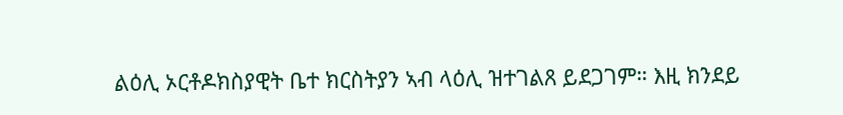ልዕሊ ኦርቶዶክስያዊት ቤተ ክርስትያን ኣብ ላዕሊ ዝተገልጸ ይደጋገም። እዚ ክንደይ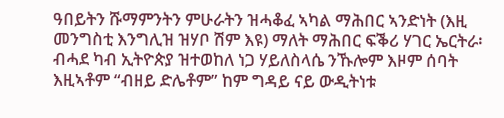ዓበይትን ሹማምንትን ምሁራትን ዝሓቆፈ ኣካል ማሕበር ኣንድነት (እዚ መንግስቲ እንግሊዝ ዝሃቦ ሽም እዩ) ማለት ማሕበር ፍቕሪ ሃገር ኤርትራ፡ ብሓደ ካብ ኢትዮጵያ ዝተወከለ ነጋ ሃይለስላሴ ንኹሎም እዞም ሰባት እዚኣቶም “ብዘይ ድሌቶም” ከም ግዳይ ናይ ውዲትነቱ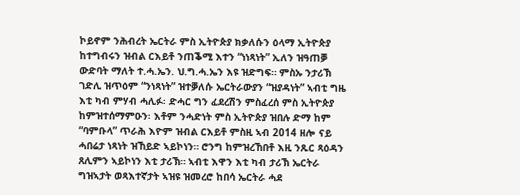ኮይኖም ንሕብረት ኤርትራ ምስ ኢትዮጵያ ክቃለሱን ዕላማ ኢትዮጵያ ከተግብሩን ዝብል ርእይቶ ንጠቕሚ እተን “ነነጻነት” ኢለን ዝዓጠቓ ውድባት ማለት ተ.ሓ.ኤን. ህ.ግ.ሓ.ኤን እዩ ዝድግፍ። ምስኡ ንታሪኽ ገድሊ ዝጥዕም “ንነጻነት” ዝተቓለሱ ኤርትራውያን “ዝያዳነት” ኣብቲ ግዜ እቲ ካብ ምሃብ ሓሊፉ፡ ድሓር ግን ፈደረሽን ምስፈረሰ ምስ ኢትዮጵያ ከምዝተሰማምዑን፡ እቶም ንሓድነት ምስ ኢትዮጵያ ዝበሉ ድማ ከም “ባምቡላ” ጥራሕ እዮም ዝብል ርእይቶ ምስዚ ኣብ 2014 ዘሎ ናይ ሓበሬታ ነጻነት ዝኸይድ ኣይኮነን። ሮንግ ከምዝረኸበቶ እዚ ንጹር ጻዕዳን ጸሊምን ኣይኮነን እቲ ታሪኽ። ኣብቲ እዋን እቲ ካብ ታሪኽ ኤርትራ ግዝኣታት ወጻእተኛታት ኣዝዩ ዝመረሮ ከበሳ ኤርትራ ሓደ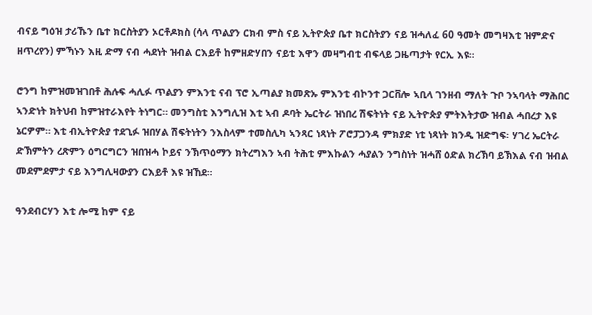ብናይ ግዕዝ ታሪኹን ቤተ ክርስትያን ኦርቶዶክስ (ሳላ ጥልያን ርክብ ምስ ናይ ኢትዮጵያ ቤተ ክርስትያን ናይ ዝሓለፈ 60 ዓመት መግዛእቲ ዝምድና ዘጥረየን) ምኻኑን እዚ ድማ ናብ ሓደነት ዝብል ርእይቶ ከምዘድሃበን ናይቲ እዋን መዛግብቲ ብፍላይ ጋዜጣታት የርኢ እዩ።

ሮንግ ከምዝመዝገበቶ ሕሉፍ ሓሊፉ ጥልያን ምእንቲ ናብ ፕሮ ኢጣልያ ክመጽኡ ምእንቲ ብኮንተ ጋርቨሎ ኣቢላ ገንዘብ ማለት ጉቦ ንኣባላት ማሕበር ኣንድነት ክትህብ ከምዝተራእየት ትነግር። መንግስቲ እንግሊዝ እቲ ኣብ ዶባት ኤርትራ ዝነበረ ሽፍትነት ናይ ኢትዮጵያ ምትእትታው ዝብል ሓበረታ እዩ ኔርዎም። እቲ ብኢትዮጵያ ተደጊፉ ዝበሃል ሽፍትነትን ንእስላም ተመስሊካ ኣንጻር ነጻነት ፖሮፓጋንዳ ምክያድ ነቲ ነጻነት ክንዲ ዝድግፍ፡ ሃገረ ኤርትራ ድኽምትን ረጽምን ዕግርግርን ዝበዝሓ ኮይና ንኽጥዕማን ክትረግእን ኣብ ትሕቲ ምእኩልን ሓያልን ንግስነት ዝሓሸ ዕድል ክረኽባ ይኽእል ናብ ዝብል መደምደምታ ናይ እንግሊዛውያን ርእይቶ እዩ ዝኸደ።

ዓንደብርሃን እቲ ሎሚ ከም ናይ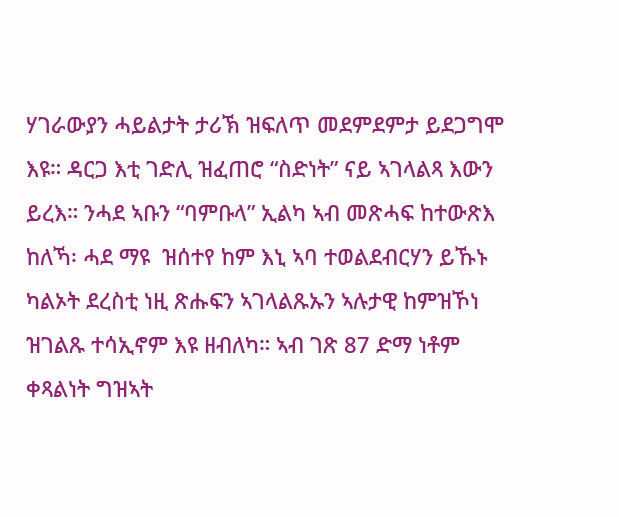ሃገራውያን ሓይልታት ታሪኽ ዝፍለጥ መደምደምታ ይደጋግሞ እዩ። ዳርጋ እቲ ገድሊ ዝፈጠሮ “ስድነት” ናይ ኣገላልጻ እውን ይረእ። ንሓደ ኣቡን “ባምቡላ” ኢልካ ኣብ መጽሓፍ ከተውጽእ ከለኻ፡ ሓደ ማዩ  ዝሰተየ ከም እኒ ኣባ ተወልደብርሃን ይኹኑ ካልኦት ደረስቲ ነዚ ጽሑፍን ኣገላልጹኡን ኣሉታዊ ከምዝኾነ ዝገልጹ ተሳኢኖም እዩ ዘብለካ። ኣብ ገጽ 87 ድማ ነቶም ቀጻልነት ግዝኣት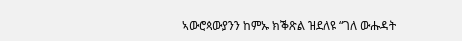ኣውሮጳውያንን ከምኡ ክቕጽል ዝደለዩ “ገለ ውሑዳት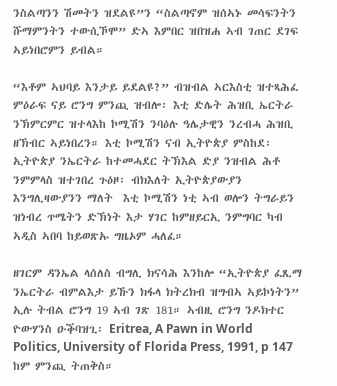ንስልጣንን ሽመትን ዝደልዩ”ን “ስልጣኖም ዝሰኣኑ መሳፍንትን ሹማምንትን ተውሲኾሞ” ድኣ እምበር ዝበዝሐ ኣብ ገጠር ደገፍ ኣይነበሮምን ይብል።

“እቶም ኣህባይ እንታይ ይደልዩ?” ብዝብል ኣርእስቲ ዝተጻሕፈ ምዕራፍ ናይ ሮንግ ምንጪ ዝብሎ፡ እቲ ድሌት ሕዝቢ ኤርትራ ንኽምርምር ዝተላእከ ኮሚሽን ንባዕሉ ዓሌታዊን ንረብሓ ሕዝቢ ዘኽብር ኣይነበረን። እቲ ኮሚሽን ናብ ኢትዮጵያ ምስከደ፡ ኢትዮጵያ ንኤርትራ ከተመሓደር ትኽእል ድያ ንዝብል ሕቶ ንምምላስ ዝተገበረ ጉዕዞ፡ ብክእለት ኢትዮጵያውያን እንግሊዛውያንን ማለት  እቲ ኮሚሽን ነቲ ኣብ ወሎን ትግራይን ዝነብረ ጥሜትን ድኽነት እታ ሃገር ከምዘይርኢ ንምግባር ካብ ኣዲስ ኣበባ ከይወጽኡ ግዜኦም ሓለፈ።

ዘገርም ዳንኤል ላሰለስ ብግሊ ክናሳሕ እንከሎ “ኢትዮጵያ ፈጺማ ንኤርትራ ብምልእታ ይኹን ክፋላ ክትረክብ ዝግብኣ ኣይኮነትን” ኢሉ ትብል ሮንግ 19 ኣብ ገጽ 181። ኣብዚ ሮንግ ንዶክተር ዮውሃንስ ዑቕባዝጊ፡ Eritrea, A Pawn in World Politics, University of Florida Press, 1991, p 147 ከም ምንጪ ትጠቅስ።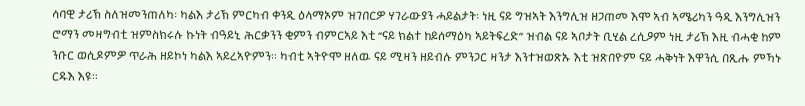ሳባዊ ታሪኽ ስለዝመንጠለካ፡ ካልእ ታሪኽ ምርካብ ቀንዲ ዕላማኦም ዝገበርዎ ሃገራውያን ሓይልታት፡ ነዚ ናይ ግዝኣት እንግሊዝ ዘጋጠመ እሞ ኣብ ኣሜሪካን ዓዲ እንግሊዝን ሮማን መዛግብቲ ዝምስክሩሉ ኩነት ብዓይኒ ሕርቃንን ቂምን ብምርኣይ እቲ “ናይ ክልተ ከይሰማዕካ ኣይትፍረድ” ዝብል ናይ ኣቦታት ቢሂል ረሲዖም ነዚ ታሪኽ እዚ ብሓቂ ከም ንቡር ወሲዶምዎ ጥራሕ ዘይኮነ ካልእ ኣይረኣዮምን። ካብቲ ኣትዮሞ ዘለዉ ናይ ሚዛን ዘይብሉ ምንጋር ዛንታ እንተዝወጽኡ እቲ ዝጽበዮም ናይ ሓቅነት እዋንሲ በጺሑ ምኻኑ ርዱእ እዩ።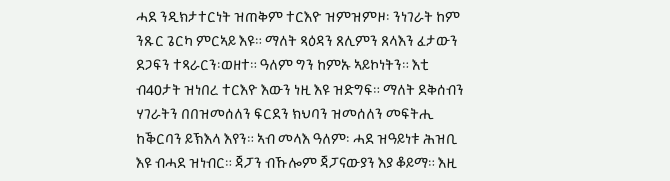ሓደ ንዲክታተርነት ዝጠቅም ተርእዮ ዝምዝምዞ፡ ንነገራት ከም ንጹር ጌርካ ምርኣይ እዩ። ማለት ጻዕዳን ጸሊምን ጸላእን ፈታውን ደጋፍን ተጻራርን፡ወዘተ። ዓለም ግን ከምኡ ኣይኮነትን። እቲ ብ40ታት ዝነበረ ተርእዮ እውን ነዚ እዩ ዝድግፍ። ማለት ደቅሰብን ሃገራትን በበዝመሰለን ፍርደን ክህባን ዝመሰለን መፍትሒ ከቕርባን ይኽእላ እየን። ኣብ መላእ ዓለም፡ ሓደ ዝዓይነቱ ሕዝቢ እዩ ብሓደ ዝነብር። ጃፓን ብኹሎም ጃፓናውያን እያ ቆይማ። እዚ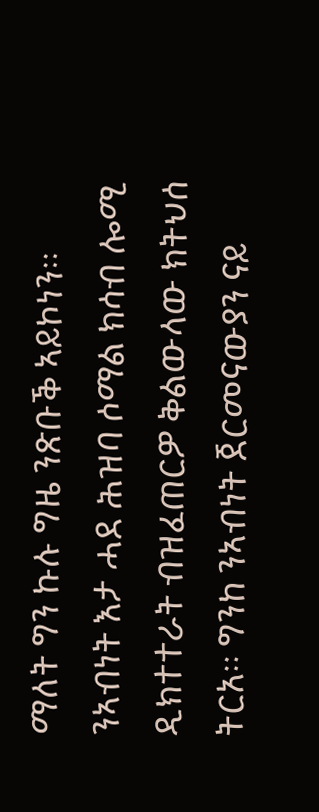ማለት ግን ኩሉ ግዜ ንጽቡቕ ኣይኮነን። ንኣብነት እታ ሓደ ሕዝባ ሶማል ክሳብ ሎሚ ዲክተተራት ብዝፈጠርዎ ቅልውላው ክትህሰ ትርአ። ግንከ ንኣብነት ጀርመናውያን ናይ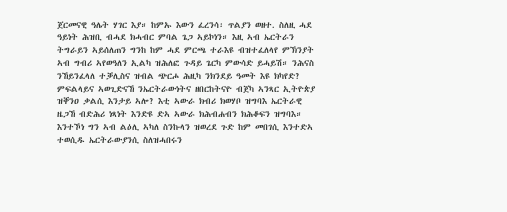ጀርመናዊ ዓሌት ሃገር እያ። ከምኡ እውን ፈረንሳ፡ ጥልያን ወዘተ. ስለዚ ሓደ ዓይነት ሕዝቢ ብሓደ ክሓብር ምባል ጌጋ ኣይኮነን። እዚ ኣብ ኤርትራን ትግራይን ኣይሰለጠን ግንከ ከም ሓደ ምርጫ ተራእዩ ብዝተፈለላየ ምኽንያት ኣብ ግብሪ ኣየወዓለን ኢልካ ዝሕለፎ ጉዳይ ጌርካ ምውሳድ ይሓይሽ። ንሕናስ ንኸይንፈላለ ተቓሊስና ዝብል ጭርሖ ሕዚካ ንክንደይ ዓመት እዩ ክካየድ? ምፍልላይና ኣወጊድናኸ ንኤርትራውነትና ዘበርከትናዮ ብጀካ ኣንጻር ኢትዮጵያ ዝቐንዐ ቃልሲ እንታይ ኣሎ? እቲ ኣውራ ክብሪ ክወሃቦ ዝግባእ ኤርትራዊ ዜጋኸ ብድሕሪ ነጻነት እንድዩ ድኣ ኣውራ ክሕብሐብን ክሕቆፍን ዝግባእ። እንተኾነ ግን ኣብ ልዕሊ ኣካለ ስንኩላን ዝወረደ ጉድ ከም መበገሲ እንተድኣ ተወሲዱ ኤርትራውያንሲ ስለዝሓበሩን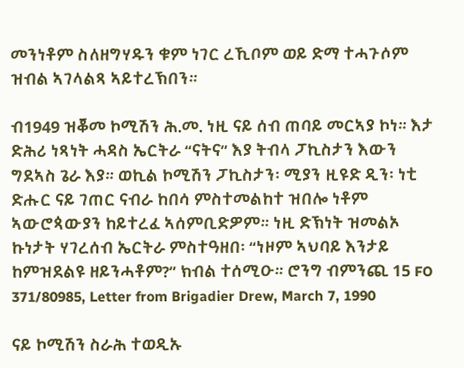መንነቶም ስለዘግሃዱን ቁም ነገር ረኺቦም ወይ ድማ ተሓጉሶም ዝብል ኣገላልጻ ኣይተረኽበን።

ብ1949 ዝቖመ ኮሚሽን ሕ.መ. ነዚ ናይ ሰብ ጠባይ መርኣያ ኮነ። እታ ድሕሪ ነጻነት ሓዳስ ኤርትራ “ናትና” እያ ትብላ ፓኪስታን እውን ግደኣስ ጌራ እያ። ወኪል ኮሚሽን ፓኪስታን፡ ሚያን ዚዩድ ዲን፡ ነቲ ድሑር ናይ ገጠር ናብራ ከበሳ ምስተመልከተ ዝበሎ ነቶም ኣውሮጳውያን ከይተረፈ ኣሰምቢድዎም። ነዚ ድኽነት ዝመልኦ ኩነታት ሃገረሰብ ኤርትራ ምስተዓዘበ፡ “ነዞም ኣህባይ እንታይ ከምዝደልዩ ዘይንሓቶም?” ክብል ተሰሚዑ። ሮንግ ብምንጪ 15 FO 371/80985, Letter from Brigadier Drew, March 7, 1990

ናይ ኮሚሽን ስራሕ ተወዲኡ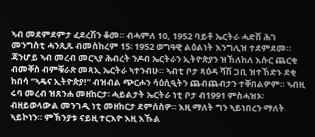ኣብ መደምደምታ ፈደረሽን ቆመ። ብሓምለ 10, 1952 ባይቶ ኤርትራ ሓድሽ ሕገ መንግስቲ ሓንጺጹ ብመስከረም 15፡ 1952 ወግዓዊ ልዕልነት እንግሊዝ ተደምደመ። ጃንሆይ ኣብ መረብ መርኣያ ሕብረት ንዶብ ኤርትራን ኢትዮጵያን ዝኸለከለ እሱር ጨርቂ ብመቐስ ብምቑራጽ መጻኢ ኤርትራ ኣተንብሁ። ኣብቲ ቦታ ጻዕዳ ሻሽ ጋቢ ዝተኸድኑ ደቂ ከበሳ “ኣዴና ኢትዮጵያ!” ብዝብል ጭርሖን ሳዕሲዒትን ጨብጨብታን ተቐበልዎም። ኣብዚ ሩባ መረብ ዝጸንሐ መዘከርታ፡ ሓይልታት ኤርትራ ነቲ ቦታ ብ1991 ምስሓዝኦ፡ ብዘይወላውል መንገዲ ነቲ መዘከርታ ደምሰስዎ። እዚ ማለት ግን ኣይነበረን ማለት ኣይኮነን። ምኽንያቱ ናይዚ ተርእዮ እዚ እኹል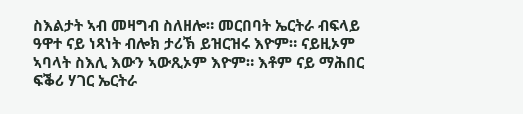ስእልታት ኣብ መዛግብ ስለዘሎ። መርበባት ኤርትራ ብፍላይ ዓዋተ ናይ ነጻነት ብሎክ ታሪኽ ይዝርዝሩ እዮም። ናይዚኦም ኣባላት ስእሊ እውን ኣውጺኦም እዮም። እቶም ናይ ማሕበር ፍቕሪ ሃገር ኤርትራ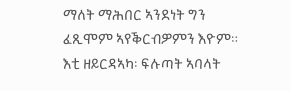ማለት ማሕበር ኣንደነት ግን ፈጺሞም ኣየቕርብዎምን እዮም። እቲ ዘይርዳኣካ፡ ፍሉጣት ኣባላት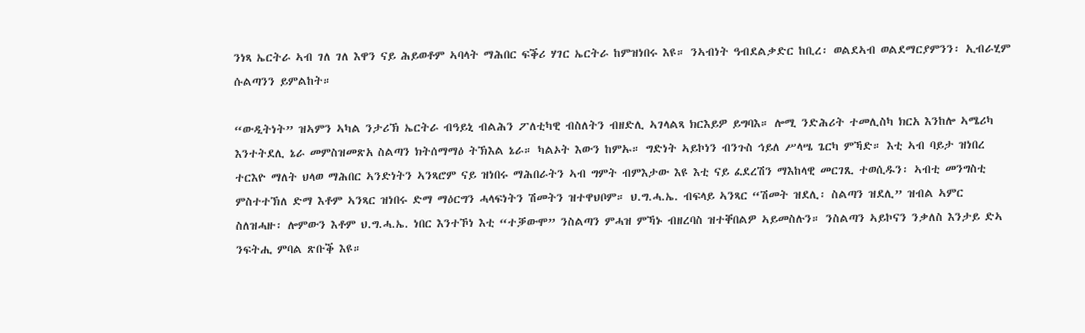ንነጻ ኤርትራ ኣብ ገለ ገለ እዋን ናይ ሕይወቶም ኣባላት ማሕበር ፍቕሪ ሃገር ኤርትራ ከምዝነበሩ እዩ። ንኣብነት ዓብደልቃድር ከቢረ፡ ወልደኣብ ወልደማርያምንን፡ ኢብራሂም ሱልጣንን ይምልከት።

“ውዲትነት” ዝኣምን ኣካል ንታሪኽ ኤርትራ ብዓይኒ ብልሕን ፖለቲካዊ ብስለትን ብዘድሊ ኣገላልጻ ክርእይዎ ይግባእ። ሎሚ ንድሕሪት ተመሊስካ ክርአ እንከሎ ኣሜሪካ እንተትደሊ ኔራ መምስዝመጽአ ስልጣን ክትሰማማዕ ትኽእል ኔራ። ካልኦት እውን ከምኡ። ግድነት ኣይኮነን ብንጉስ ኅይለ ሥላሤ ጌርካ ምኻድ። እቲ ኣብ ባይታ ዝነበረ ተርእዮ ማለት ህላወ ማሕበር ኣንድነትን ኣንጻሮም ናይ ዝነበሩ ማሕበራትን ኣብ ግምት ብምእታው እዩ እቲ ናይ ፈደረሽን ማእከላዊ መርገጺ ተወሲዱን፡ ኣብቲ መንግስቲ ምስተተኽለ ድማ እቶም ኣንጻር ዝነበሩ ድማ ማዕርግን ሓላፍነትን ሽመትን ዝተዋህቦም። ህ.ግ.ሓ.ኤ. ብፍላይ ኣንጻር “ሽመት ዝደሊ፡ ስልጣን ዝደሊ” ዝብል ኣምር ስለዝሓዙ፡ ሎምውን እቶም ህ.ግ.ሓ.ኤ. ነበር እንተኾነ እቲ “ተቓውሞ” ንስልጣን ምሓዝ ምኻኑ ብዘረባስ ዝተቐበልዎ ኣይመስሉን። ንስልጣን ኣይኮናን ንቃለስ እንታይ ድኣ ንፍትሒ ምባል ጽቡቕ እዩ።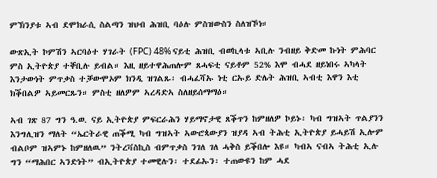ምኽንያቱ ኣብ ደሞክራሲ ስልጣን ዝህብ ሕዝቢ ባዕሉ ምስዝውስን ስለዝኾነ።

ውጽኢት ኮምሽን ኣርባዕተ ሃገራት (FPC) 48% ናይቲ ሕዝቢ ብወኪላቱ ኣቢሉ ንብዘይ ቅድመ ኩነት ምሕባር ምስ ኢትዮጵያ ተቐቢሉ ይብል። እዚ ዘይተዋሕጠሎም ጸሓፍቲ ናይቶም 52% እሞ ብሓደ ዘይነበሩ ኣካላት እንታውነት ምጥቃስ ተቓውሞኦም ክንዲ ዝገልጹ፡ ብሓፈሻኡ ነቲ ርኡይ ድሌት ሕዝቢ ኣብቲ እዋን እቲ ክቕበልዎ ኣይመርጹን። ምስቲ ዘለዎም ኣረዳድኣ ስለዘይሰማማዕ።

ኣብ ገጽ 87 ግን ዓ.ወ. ናይ ኢትዮጵያ ምፍርራሕን ሃይማኖታዊ ጸቕጥን ከምዘለዎ ኮይኑ፡ ካብ ግዝኣት ጥልያንን እንግሊዝን ማለት “ኤርትራዊ ጠቕሚ ካብ ግዝኣት ኣውሮጳውያን ዝያዳ ኣብ ትሕቲ ኢትዮጵያ ይሓይሽ ኢሎም ብልቦም ዝኣምኑ ከምዘለዉ” ንትረቫስኪስ ብምጥቃስ ንገለ ገለ ሓቅስ ይቕበሎ እዩ። ካብኣ ናብኣ ትሕቲ ኢሉ ግን “ማሕበር ኣንድነት” ብኢትዮጵያ ተመዊሉን፡ ተደፊኡን፡ ተጠውዩን ከም ሓደ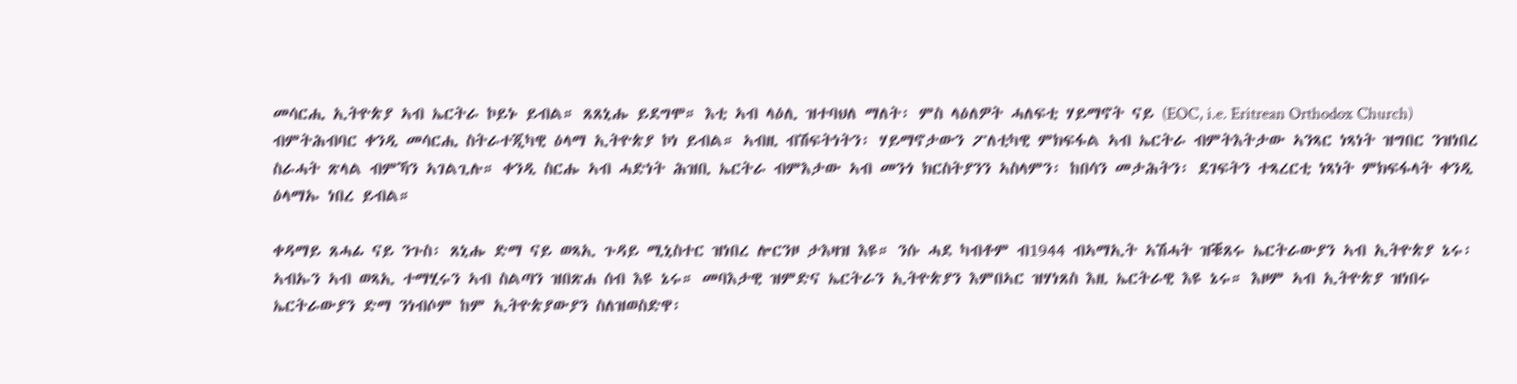መሳርሒ ኢትዮጵያ ኣብ ኤርትራ ኮይኑ ይብል። ጸጸኒሑ ይደግሞ። እቲ ኣብ ላዕሊ ዝተባህለ ማለት፡ ምስ ላዕለዎት ሓለፍቲ ሃይማኖት ናይ (EOC, i.e. Eritrean Orthodox Church) ብምትሕብባር ቀንዲ መሳርሒ ስትራተጂካዊ ዕላማ ኢትዮጵያ ኮነ ይብል። ኣብዚ ብሽፍትነትን፡ ሃይማኖታውን ፖለቲካዊ ምክፍፋል ኣብ ኤርትራ ብምትእትታው ኣንጻር ነጻነት ዝግበር ንዝነበረ ስራሓት ጽላል ብምኻን ኣገልጊሉ። ቀንዲ ስርሑ ኣብ ሓድነት ሕዝቢ ኤርትራ ብምእታው ኣብ መንጎ ክርስትያንን ኣስላምን፡ ከበሳን መታሕትን፡ ደገፍትን ተጻረርቲ ነጻነት ምክፍፋላት ቀንዲ ዕላማኡ ነበረ ይብል።

ቀዳማይ ጸሓፊ ናይ ንጉስ፡ ጸኒሑ ድማ ናይ ወጻኢ ጉዳይ ሚኒስተር ዝነበረ ሎርንዞ ታእዛዝ እዩ። ንሱ ሓደ ካብቶም ብ1944 ብኣማኢት ኣሽሓት ዝቑጸሩ ኤርትራውያን ኣብ ኢትዮጵያ ኔሩ፡ ኣብኡን ኣብ ወጻኢ ተማሂሩን ኣብ ስልጣን ዝበጽሐ ሰብ እዩ ኔሩ። መባእታዊ ዝምድና ኤርትራን ኢትዮጵያን እምበኣር ዝሃነጸስ እዚ ኤርትራዊ እዩ ኔሩ። እዞም ኣብ ኢትዮጵያ ዝነበሩ ኤርትራውያን ድማ ንነብሶም ከም ኢትዮጵያውያን ስለዝወስድዋ፡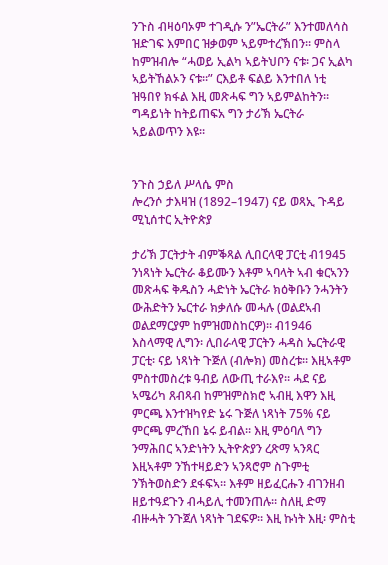ንጉስ ብዛዕባኦም ተገዲሱ ን”ኤርትራ” እንተመለሳስ ዝድገፍ እምበር ዝቃወም ኣይምተረኽበን። ምስላ ከምዝብሎ “ሓወይ ኢልካ ኣይትህቦን ናቱ፡ ጋና ኢልካ ኣይትኸልኦን ናቱ።” ርእይቶ ፍልይ እንተበለ ነቲ ዝዓበየ ክፋል እዚ መጽሓፍ ግን ኣይምልከትን። ግዳይነት ከትይጠፍአ ግን ታሪኽ ኤርትራ ኣይልወጥን እዩ።


ንጉስ ኃይለ ሥላሴ ምስ
ሎረንሶ ታእዛዝ (1892–1947) ናይ ወጻኢ ጉዳይ ሚኒሰተር ኢትዮጵያ

ታሪኽ ፓርትታት ብምቕጻል ሊበርላዊ ፓርቲ ብ1945 ንነጻነት ኤርትራ ቆይሙን እቶም ኣባላት ኣብ ቁርኣንን መጽሓፍ ቅዱስን ሓድነት ኤርትራ ክዕቅቡን ንሓንትን ውሕድትን ኤርተራ ክቃለሱ መሓሉ (ወልደኣብ ወልደማርያም ከምዝመስከርዎ)። ብ1946 እስላማዊ ሊግን፡ ሊበራላዊ ፓርትን ሓዳስ ኤርትራዊ ፓርቲ፡ ናይ ነጻነት ጉጅለ (ብሎክ) መስረቱ። እዚኣቶም ምስተመስረቱ ዓብይ ለውጢ ተራእየ። ሓደ ናይ ኣሜሪካ ጸብጻብ ከምዝምስክሮ ኣብዚ እዋን እዚ ምርጫ እንተዝካየድ ኔሩ ጉጅለ ነጻነት 75% ናይ ምርጫ ምረኸበ ኔሩ ይብል። እዚ ምዕባለ ግን ንማሕበር ኣንድነትን ኢትዮጵያን ረጽማ ኣንጻር እዚኣቶም ንኸተዛይድን ኣንጻሮም ስጉምቲ ንኽትወስድን ደፋፍኣ። እቶም ዘይፈርሑን ብገንዘብ ዘይተዓደጉን ብሓይሊ ተመንጠሉ። ስለዚ ድማ ብዙሓት ንጉጀለ ነጻነት ገደፍዎ። እዚ ኩነት እዚ፡ ምስቲ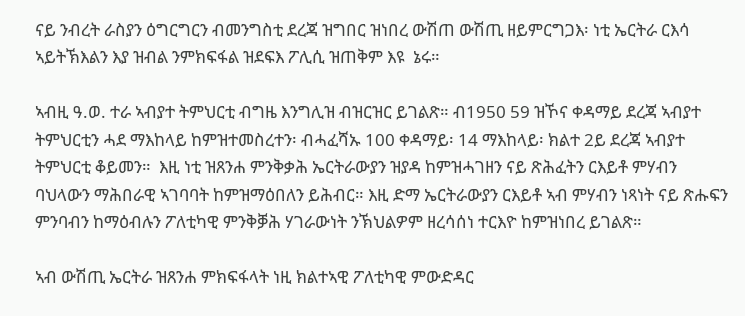ናይ ንብረት ራስያን ዕግርግርን ብመንግስቲ ደረጃ ዝግበር ዝነበረ ውሽጠ ውሽጢ ዘይምርግጋእ፡ ነቲ ኤርትራ ርእሳ ኣይትኽእልን እያ ዝብል ንምክፍፋል ዝደፍእ ፖሊሲ ዝጠቅም እዩ  ኔሩ።

ኣብዚ ዓ.ወ. ተራ ኣብያተ ትምህርቲ ብግዜ እንግሊዝ ብዝርዝር ይገልጽ። ብ1950 59 ዝኾና ቀዳማይ ደረጃ ኣብያተ ትምህርቲን ሓደ ማእከላይ ከምዝተመስረተን፡ ብሓፈሻኡ 100 ቀዳማይ፡ 14 ማእከላይ፡ ክልተ 2ይ ደረጃ ኣብያተ ትምህርቲ ቆይመን።  እዚ ነቲ ዝጸንሐ ምንቅቃሕ ኤርትራውያን ዝያዳ ከምዝሓገዘን ናይ ጽሕፈትን ርእይቶ ምሃብን ባህላውን ማሕበራዊ ኣገባባት ከምዝማዕበለን ይሕብር። እዚ ድማ ኤርትራውያን ርእይቶ ኣብ ምሃብን ነጻነት ናይ ጽሑፍን ምንባብን ከማዕብሉን ፖለቲካዊ ምንቅቓሕ ሃገራውነት ንኽህልዎም ዘረሳሰነ ተርእዮ ከምዝነበረ ይገልጽ።

ኣብ ውሽጢ ኤርትራ ዝጸንሐ ምክፍፋላት ነዚ ክልተኣዊ ፖለቲካዊ ምውድዳር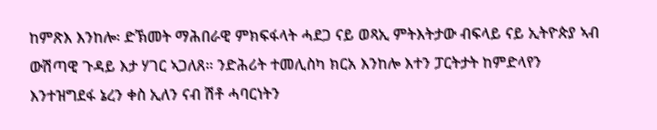ከምጽእ እንከሎ፡ ድኽመት ማሕበራዊ ምክፍፋላት ሓደጋ ናይ ወጻኢ ምትእትታው ብፍላይ ናይ ኢትዮጵያ ኣብ ውሽጣዊ ጉዳይ እታ ሃገር ኣጋለጸ። ንድሕሪት ተመሊስካ ክርአ እንከሎ እተን ፓርትታት ከምድላየን እንተዝግደፋ ኔረን ቀስ ኢለን ናብ ሽቶ ሓባርነትን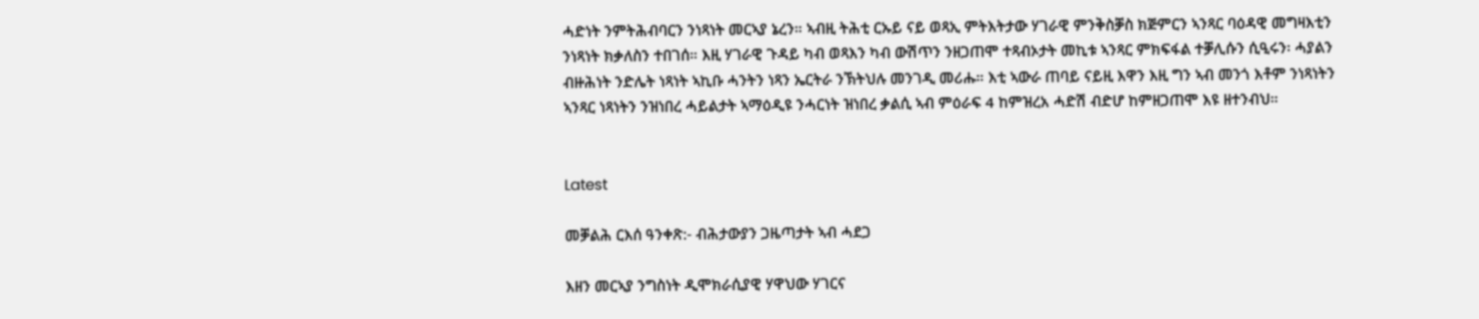ሓድነት ንምትሕብባርን ንነጻነት መርኣያ ኔረን። ኣብዚ ትሕቲ ርኡይ ናይ ወጻኢ ምትእትታው ሃገራዊ ምንቅስቓስ ክጅምርን ኣንጻር ባዕዳዊ መግዛእቲን ንነጻነት ክቃለስን ተበገሰ። እዚ ሃገራዊ ጉዳይ ካብ ወጻእን ካብ ውሽጥን ንዘጋጠሞ ተጻብኦታት መኪቱ ኣንጻር ምክፍፋል ተቓሊሱን ሲዒሩን፡ ሓያልን ብዙሕነት ንድሌት ነጻነት ኣኪቡ ሓንትን ነጻን ኤርትራ ንኽትህሉ መንገዲ መሪሑ። እቲ ኣውራ ጠባይ ናይዚ እዋን እዚ ግን ኣብ መንጎ እቶም ንነጻነትን ኣንጻር ነጻነትን ንዝነበረ ሓይልታት ኣማዕዲዩ ንሓርነት ዝነበረ ቃልሲ ኣብ ምዕራፍ 4 ከምዝረአ ሓድሽ ብድሆ ከምዘጋጠሞ እዩ ዘተንብህ።


Latest

መቓልሕ ርእሰ ዓንቀጽ:- ብሕታውያን ጋዜጣታት ኣብ ሓደጋ

እዘን መርኣያ ንግስነት ዲሞክራሲያዊ ሃዋህው ሃገርና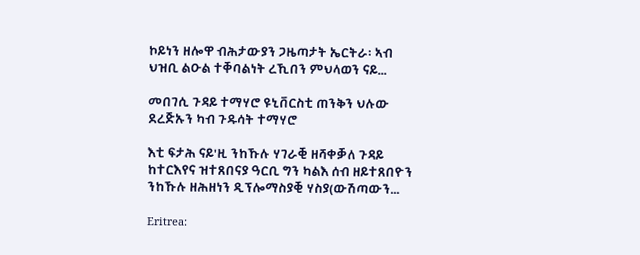ኮይነን ዘሎዋ ብሕታውያን ጋዜጣታት ኤርትራ፡ ኣብ ህዝቢ ልዑል ተቐባልነት ረኺበን ምህላወን ናይ...

መበገሲ ጉዳይ ተማሃሮ ዩኒቨርስቲ ጠንቅን ህሉው ደረጅኡን ካብ ጉዱሳት ተማሃሮ

እቲ ፍታሕ ናይ'ዚ ንከኹሉ ሃገራቒ ዘሻቀቓለ ጉዳይ ከተርእየና ዝተጸበናያ ዓርቢ ግን ካልእ ሰብ ዘይተጸበዮን ንከኹሉ ዘሕዘነን ዲፕሎማስያቒ ሃስያ(ውሽጣውን...

Eritrea: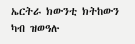ኤርትራ ክውንቲ ክትከውን ካብ ዝወዓሉ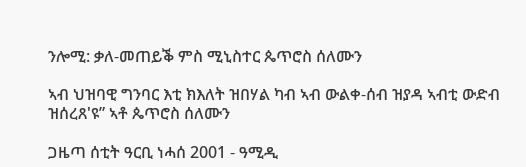ንሎሚ: ቃለ-መጠይቕ ምስ ሚኒስተር ጴጥሮስ ሰለሙን

ኣብ ህዝባዊ ግንባር እቲ ክእለት ዝበሃል ካብ ኣብ ውልቀ-ሰብ ዝያዳ ኣብቲ ውድብ ዝሰረጸ'ዩ” ኣቶ ጴጥሮስ ሰለሙን

ጋዜጣ ሰቲት ዓርቢ ነሓሰ 2001 - ዓሚዲ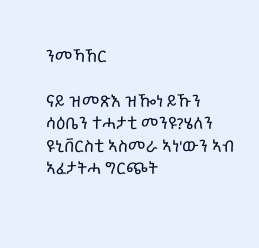ንመኻኸር

ናይ ዝመጽእ ዝዀነ ይኹን ሳዕቤን ተሓታቲ መንዩ?ሄለን ዩኒቨርስቲ ኣስመራ ኣነ'ውን ኣብ ኣፈታትሓ ግርጭት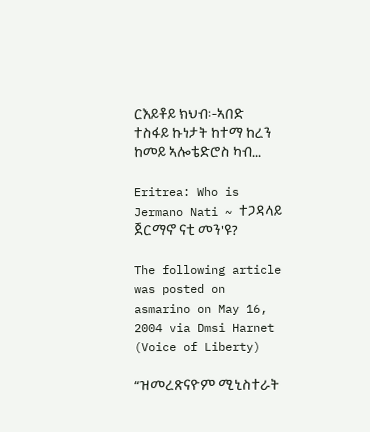ርእይቶይ ክህብ፡-ኣበድ ተስፋይ ኩነታት ከተማ ከረን ከመይ ኣሎቴድሮስ ካብ...

Eritrea: Who is Jermano Nati ~ ተጋዳላይ ጀርማኖ ናቲ መን'ዩ?

The following article was posted on asmarino on May 16, 2004 via Dmsi Harnet (Voice of Liberty)

“ዝመረጽናዮም ሚኒስተራት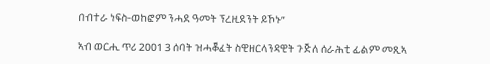በብተራ ነፍስ-ወከፎም ንሓደ ዓመት ፕረዚደንት ይኾኑ”

ኣብ ወርሒ ጥሪ 2001 3 ሰባት ዝሓቖፈት ስዊዘርላንዳዊት ጉጅለ ሰራሕቲ ፊልም መጺኣ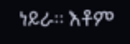ነይራ። እቶም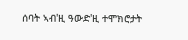ሰባት ኣብ'ዚ ዓውድ'ዚ ተሞክሮታት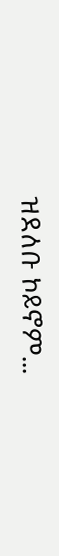ዝደለቡ ኮይኖም...